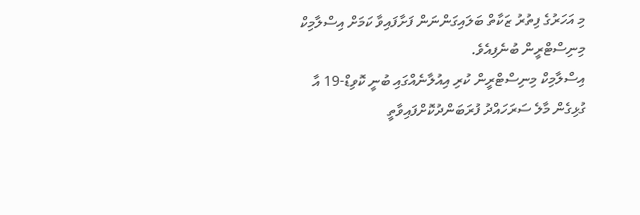މި އަހަރުގެ ފިތުރު ޒަކާތް ބަލައިގަންނަން ފަށާފައިވާ ކަމަށް އިސްލާމިކް މިނިސްޓްރީން ބުނެފިއެވެ.
އިސްލާމިކް މިނިސްޓްރީން ކުރި އިއުލާނެއްގައި ބުނީ ކޮވިޑް-19 އާ ގުޅިގެން މާލެ ސަރަހައްދު ފުރަބަންދުކޮށްފައިވާތީ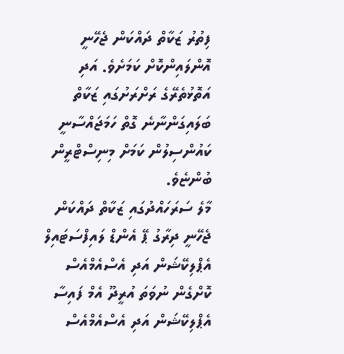ފިތުރު ޒަކާތް ދައްކަން ޖެހޭނީ އޮންލައިންކޮށް ކަމަށެވެ. އަދި އަތޮޅުތެރޭގެ ރަށްރަށުގައި ޒަކާތް ބަލައިގަންނާނެ ގޮތް ހަމަޖައްސާނީ ކައުންސިލުން ކަމަށް މިނިސްޓްރީން ބުންޏެވެ.
މާލެ ސަރަހައްދުގައި ޒަކާތް ދައްކަން ޖެހޭނީ ދިރާގު ޕޭ އެންޑް ލައިފްސަޓައިލް އެޕްލިކޭޝަން އަދި އެސްއެމްއެސް ކޮށްގެން ނުވަތަ އުރީދޫ އެމް ފައިސާ އެޕްލިކޭޝަން އަދި އެސްއެމްއެސް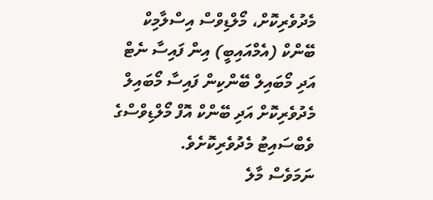މެދުވެރިކޮށް، މޯލްޑިވްސް އިސްލާމިކް ބޭންކް (އެމްއައިބީ) އިން ފައިސާ ނެޓް އަދި މޯބައިލް ބޭންކިން ފައިސާ މޯބައިލް މެދުވެރިކޮށް އަދި ބޭންކް އޮފް މޯލްޑިވްސްގެ ވެބްސައިޓު މެދުވެރިކޮށެވެ.
ނަމަވެސް މާލެ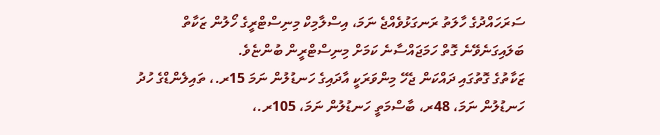ސަރަހައްދުގެ ހާލަތު ރަނގަޅުވެއްޖެ ނަމަ، އިސްލާމިކް މިނިސްޓްރީގެ ހޯލުން ޒަކާތް ބަލައިގަނެވޭނެ ގޮތް ހަމަޖައްސާނެ ކަމަށް މިނިސްޓްރީން ބުންޏެވެ.
ޒަކާތުގެ ގޮތުގައި ދައްކަން ޖެހޭ މިންވަރަކީ އާދައިގެ ހަނޑުލުން ނަމަ 15ރ.، ތައިލެންޑްގެ ހުދު ހަނޑުލުން ނަމަ، 48ރ، ބާސްމަތީ ހަނޑުލުން ނަމަ، 105ރ.،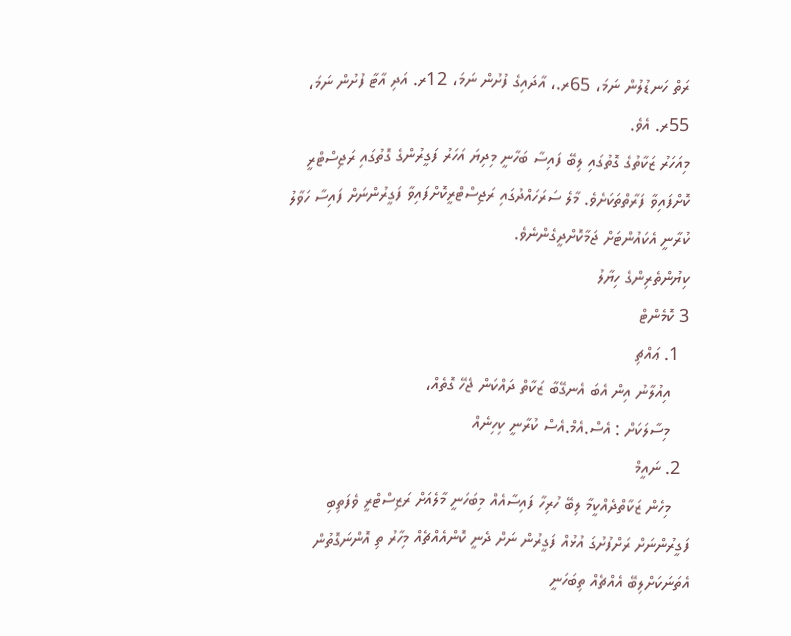ރަތް ހަނޑުލުން ނަމަ، 65ރ.، އާދައިގެ ފުށުން ނަމަ، 12ރ. އަދި އާޓާ ފުށުން ނަމަ، 55ރ. އެވެ.
މިއަހަރު ޒަކާތުގެ ގޮތުގައި ލިބޭ ފައިސާ ބަހާނީ މިދިޔަ އަހަރު ފަގީރުންގެ ގޮތުގައި ރަޖިސްޓްރީ ކޮށްފައިވާ ފަރާތްތަކަށެވެ. މާލެ ސަރަހައްދުގައި ރަޖިސްޓްރީކޮށްފައިވާ ފަގީރުންނަށް ފައިސާ ހަވާލު ކުރާނީ އެކައުންޓަށް ޖަމާކޮށްދީގެންނެވެ.
ކިޔުންތެރިންގެ ހިޔާލު
3 ކޮމެންޓް
  1. ޢައްޗި
    އިއުލާނު އިން އެބަ އެނގޭބާ ޒަކާތް ދައްކަން ޖެހޭ ގޮތެއް،
    މިސާލަކަށް : އެސް.އެމް.އެސް ކުރާނީ ކިހިނެއް
  2. ނައީމް
    މިހެން ޒަކާތްދެއްކީމާ ލިބޭ ހުރިހާ ފައިސާއެއް މިބަހަނީ މާލެއަށް ރަޒިސްޓްރީ ވެފަތިބި ފަގީރުންނަށް ރަށްފުށުގަ އުޅުއް ފަގީރުން ނަށް ދެނީ ކޮންއެއްޗެއް މިހާރު ތި އޮންނަގޮތުން އެތަނަކަށްލިބޭ އެއްޗެއް ތިބަހަނީ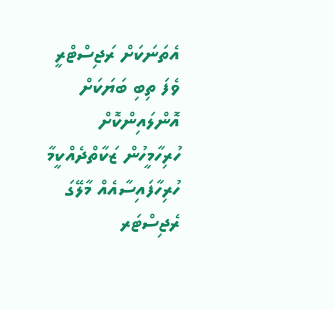އެތަނަކަށް ރަޖިސްޓްރީ ވެފަ ތިބި ބަޔަކަށް އޮންލައިންކޮށް ހުރިހާމީހުން ޒަކާތްދެއްކީމާ ހުރިހާފައިސާއެއް މާލޭގަ ރެޖިސްޓަރ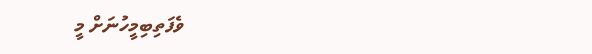ވެފަތިބިމީހުނަށް މީ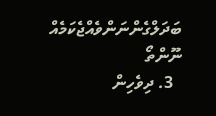ބަދަލްގެންނަންވެއްޖެކަމެއް ނޫންތޯ
  3. ދިވެހިން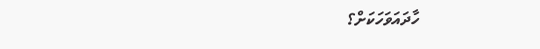ހާދައަވަހަކަށް؟